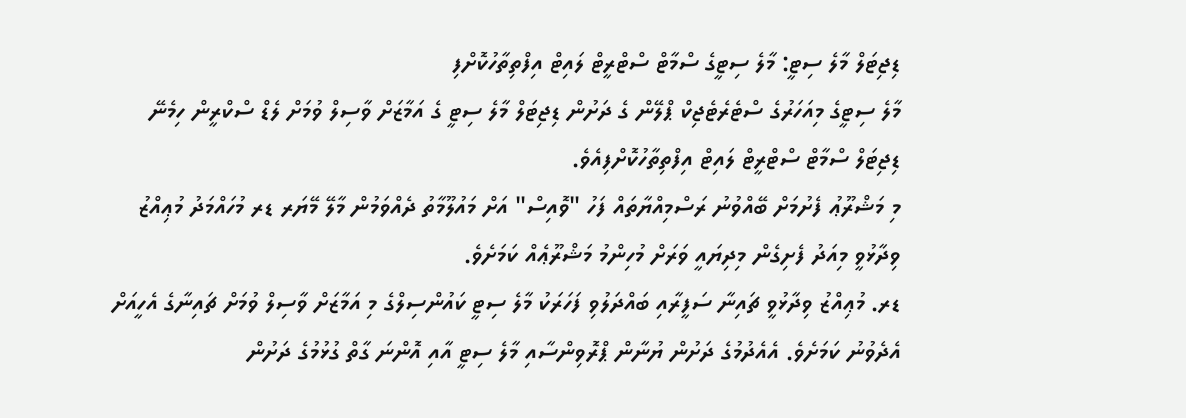ޑިޖިޓަލް މާލެ ސިޓީ: މާލެ ސިޓީގެ ސްމާޓް ސްޓްރީޓް ލައިޓް އިފްތިތާހުކޮށްފި
މާލެ ސިޓީގެ މިއަހަރުގެ ސްޓެރެޓެޖިކް ޕްލޭން ގެ ދަށުން ޑިޖިޓަލް މާލެ ސިޓީ ގެ އަމާޒަށް ވާސިލް ވުމަށް ލެޑް ސްކްރީން ހިމެނޭ ޑިޖިޓަލް ސްމާޓް ސްޓްރީޓް ލައިޓް އިފްތިތާހުކޮށްފިއެވެ.
މި މަޝްރޫޢު ފެށުމަށް ބޭއްވުނު ރަސްމިއްޔާތައް ފަހު "ވޮއިސް" އަށް މައުލޫމާތު ދެއްވަމުން މާލޭ މޭޔަރ ޑރ މުހައްމަދު މުޢިއްޒު ވިދާޅުވީ މިއަދު ފެށިގެން މިދިޔައީ ވަރަށް މުހިންމު މަޝްރޫޢެއް ކަމަށެވެ.
ޑރ. މުޢިއްޒު ވިދާޅުވީ ޗައިނާ ސަފީރާއި ބައްދަލުވި ފަހަރަކު މާލެ ސިޓީ ކައުންސިލްގެ މި އަމާޒަށް ވާސިލް ވުމަށް ޗައިނާގެ އެހީއަށް އެދެވުނު ކަމަށެވެ. އެއެދުމުގެ ދަށުން ޔުނާން ޕްރޮވިންސާއި މާލެ ސިޓީ އާއި އޮންނަ ގާތް ގުޅުމުގެ ދަށުން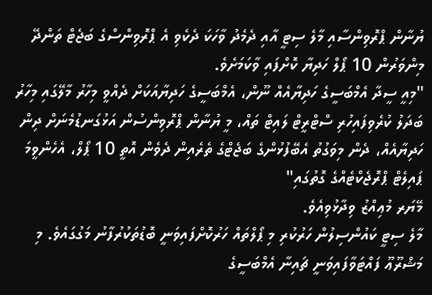ޔުނާން ޕްރޮވިންސާއި މާލެ ސިޓީ އާއި ދެމެދު ވާހަކަ ދެކެވި އެ ޕްރޮވިންސްގެ ބަޖެޓް ތަންދޭ މިންވަރުން 10 ޕޯލް ހަދިޔާ ކޮށްފައި ވާކަމަށެވެ.
"މިއީ ސީދާ އެމްބަސީގެ ހަދިޔާއެއް ނޫން، އެމްބަސީގެ ހަދިޔާއަކަށް ދެއްވީ މިހާރު މާލޭގައި މިހާރު ބަދަލު ކުރެވިފައިހުރި ސްޓްރީޓް ލައިޓް ތައް، މީ ޔުނާން ޕްރޮވިންސުން އަޅުގަނޑުމެނަށް ދިން ހަދިޔާއެއް، ދެން މިވަގުތު އެބޭފުޅުންގެ ބަޖެޓްގެ ތެރެއިން ދެވެން އޮތީ 10 ޕޯލް، އެހެންވީމަ ޕައިލެޓް ޕްރޮޖެކްޓެއްގެ ގޮތުގައި"
މޭޔަރ މުޢިއްޒު ވިދާޅުވިއެވެ.
މާލެ ސިޓީ ކައުންސިލުން ހަރުކުރި މި ޕޯލްތައް ހަރުކޮށްފައިވަނީ ބޮޑުތަކުރުފާނު މަގުގައެވެ. މި މަޝްރޫޢޫ ފައްޓަވާފައިވަނީ ޗައިނާ އެމްބަސީގެ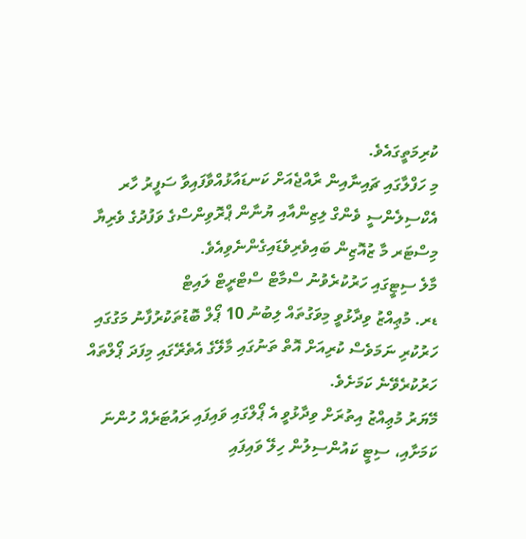ކުރިމަތީގައެވެ.
މި ހަފްލާގައި ޗައިނާއިން ރާއްޖެއަށް ކަނޑައާޅުއްވާފައިވާ ސަފީރު ހާރ އެކްސިލެންސީ ވެންގް ލިޒިންއާއި ޔުނާން ޕްރޮވިންސްގެ ވަފުދުގެ ވެރިޔާ މިސްޓަރ މާ ޒުއޮޒިން ބައިވެރިވެޑައިގެންނެވިއެވެ.
މާލެ ސިޓީގައި ހަރުކުރެވުނު ސްމާޓް ސްޓްރީޓް ލައިޓް
ޑރ. މުޢިއްޒު ވިދާޅުވީ މިވަގުތައް ލިބުނު 10 ޕޯލް ބޮޑުތަކުރުފާނު މަގުގައި ހަރުކުރި ނަމަވެސް ކުރިއަށް އޮތް ތަނުގައި މާލޭގެ އެތެރޭގައި މިފަދަ ޕޯލްތައް ހަރުކުރެވޭނެ ކަމަށެވެ.
މޭޔަރު މުޢިއްޒު އިތުރަށް ވިދާޅުވީ އެ ޕޯލްގައި ވައިފައި ރައުޓަރެއް ހުންނަ ކަމަށާއި، ސިޓީ ކައުންސިލުން ހިލޭ ވައިފައި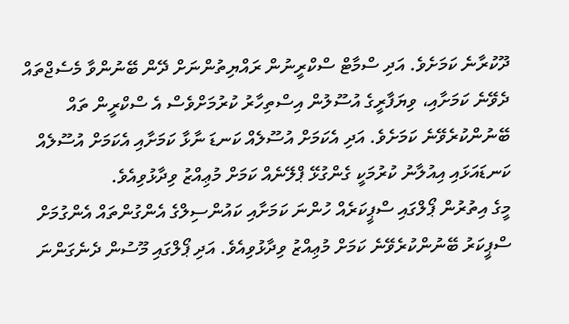ދޫކުރާނެ ކަމަށެވެ. އަދި ސްމާޓް ސްކްރީނުން ރައްޔިތުންނަށް ދޭން ބޭނުންވާ މެސެޖްތައް ދެވޭނެ ކަމަށާއި، ވިޔަފާރީގެ އުސޫލުން އިސްތިހާރު ކުރުމަށްވެސް އެ ސްކްރީން ތައް ބޭނުންކުރެވޭނެ ކަމަށެވެ. އަދި އެކަމަށް އުސޫލެއް ކަނޑަ ނާޅާ ކަމަށާއި އެކަމަށް އުސޫލެއް ކަނޑައަޅައި އިއުލާނު ކުރުމަކީ ގެންގުޅޭ ޕްލޭނެއް ކަމަށް މުޢިއްޒު ވިދާޅުވިއެވެ.
މީގެ އިތުރުން ޕޯލްގައި ސްޕީކަރެއް ހުންނަ ކަމަށާއި ކައުންސިލްގެ އެންގުންތައް އެންގުމަށް ސްޕީކަރު ބޭނުންކުރެވޭނެ ކަމަށް މުޢިއްޒު ވިދާޅުވިއެވެ. އަދި ޕޯލްގައި މޫސުން ދެނެގަންނަ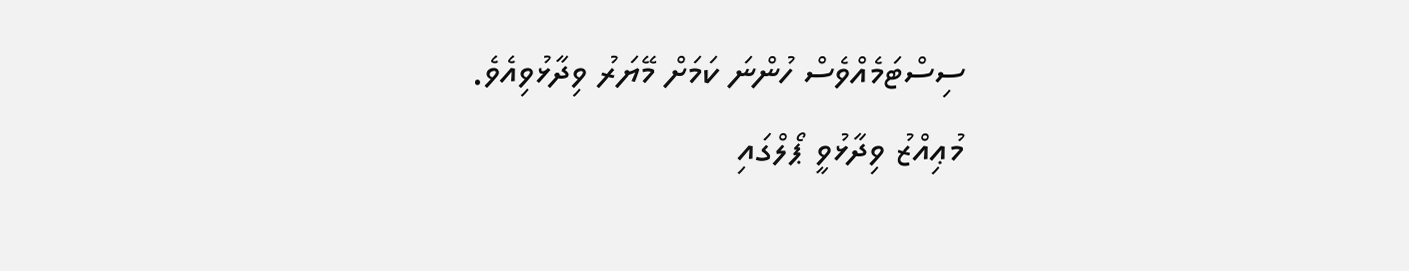ސިސްޓަމެއްވެސް ހުންނަ ކަމަށް މޭޔަރު ވިދާޅުވިއެވެ.
މުޢިއްޒު ވިދާޅުވީ ޕޯލްގައި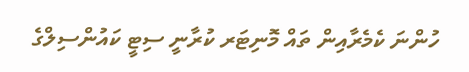ހުންނަ ކެމެރާއިން ތައް މޮނިޓަރ ކުރާނީ ސިޓީ ކައުންސިލްގެ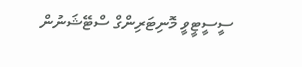ސީސީޓީވީ މޮނިޓަރިންގް ސްޓޭޝަނުން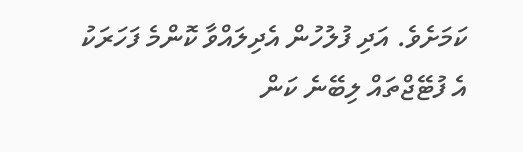ކަމަށެވެ. އަދި ފުލުހުން އެދިލައްވާ ކޮންމެ ފަހަރަކު އެ ފުޓޭޖްތައް ލިބޭނެ ކަން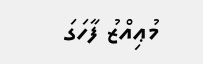މުޢިއްޒު ފާހަގަ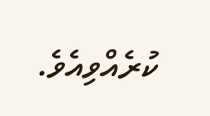ކުރެއްވިއެވެ.